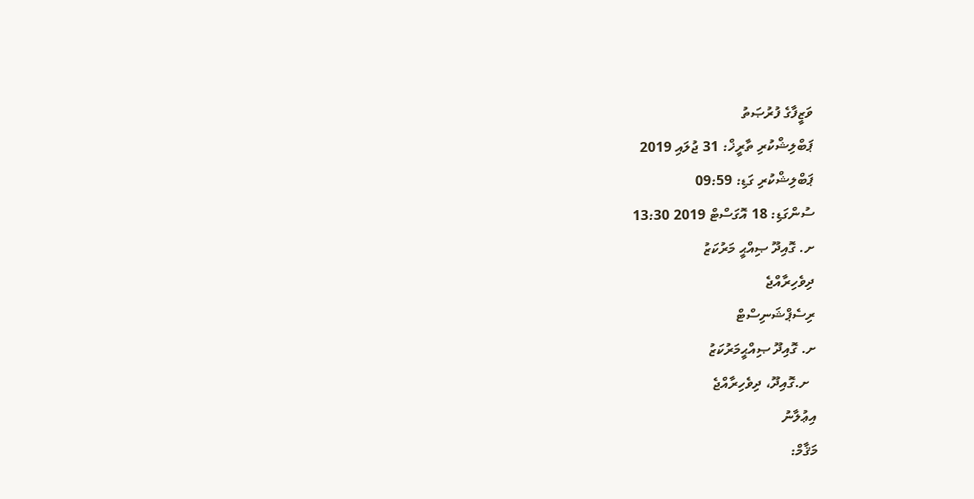ވަޒީފާގެ ފުރުޞަތު
ޕަބްލިޝްކުރި ތާރީޚް: 31 ޖުލައި 2019
ޕަބްލިޝްކުރި ގަޑި: 09:59
ސުންގަޑި: 18 އޮގަސްޓް 2019 13:30
ށ. ގޮއިދޫ ޞިއްޙީ މަރުކަޒު
ދިވެހިރާއްޖެ
ރިސެޕްޝަނިސްޓް
ށ. ގޮއިދޫ ޞިއްޙީމަރުކަޒު
  ށ.ގޮއިދޫ، ދިވެހިރާއްޖެ
އިޢުލާނު
މަޤާމް: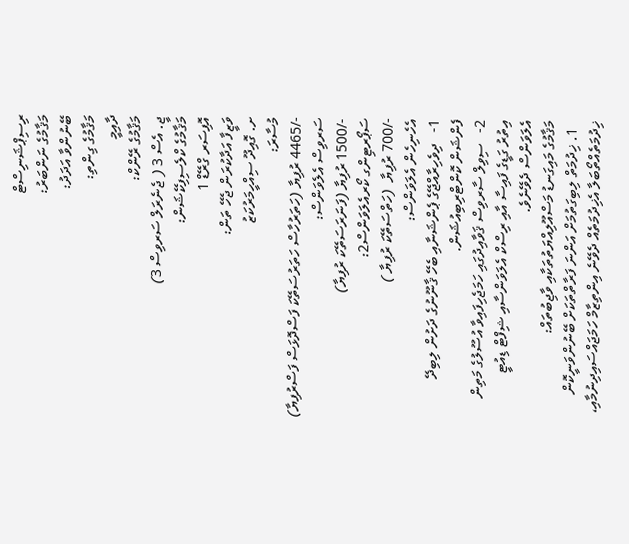ރިސިޕްޝަނިސްޓް
މަޤާމުގެ ނަންބަރު:
ބޭނުންވާ އަދަދު:
މަޤާމުގެ ގިންތި:
ދާއިމީ
މަޤާމުގެ ރޭންކް:
ޖީ. އެސް 3 ( ޖެނެރަލް ސަރވިސް 3)
މަޤާމުގެ ކްލެސިފިކޭޝަން:
އޮފިސަރ ގްރޭޑް 1
ވަޒީފާ އަދާކުރަން ޖެހޭ ތަން:
ށ. ގޮއިދޫ ސިއްހީމަރުކަޒު
މުސާރަ:
-/4465 ރުފިޔާ (ހަތަރުހާސް ހަތަރުސަތޭކަ ފަސްދޮޅަސް ފަސްރުފިޔާ)
ސަރވިސް އެލެވަންސް:
-/1500 ރުފިޔާ (ފަނަރަސަތޭކަ ރުފިޔާ)
ސަޕޯރޓިންގ ކޯރއެލަވަންސް2:
-/700 ރުފިޔާ  (ހަތްސަތޭކަ ރުފިޔާ )
އެހެނިހެން އެލަވަންސް:
1-   ދިވެހިރާއްޖޭގެ ޕެންޝަނާއި ބެހޭ ޤާނޫނުގެ ދަށުން ލިބިދޭ ފެންޝަން ކޮންޓްރިބިއުޝަން.
2-   ސިވިލް ސާރވިސް ޤަވާއިދުގައި ހަމަޖެހިފައިވާ އުސޫލުގެ މަތިން އިތުރު ގަޑީގެ ފައިސާ އާއި ރިސްކް އެލަވަންސާއި ޝިފްޓް ޑިއުޓީ އެލަވަންސް ދެވޭނެވެ.
މަޤާމުގެ މައިގަނޑު މަސްއޫލިއްޔަތުތަކާއި ވާޖިބުތައް:
  1. ޚިދުމަތް ލިބިގަތުމަށް އަންނަ ފަރާތްތަކަށް ބޭނުންވަނީކޮން ޚިދުމަތެއްތޯބަލާ އެޚިދުމަތެއް ދެވޭނެ އިންތިޒާމް ހަމަޖައްސައިދިނުމާއި،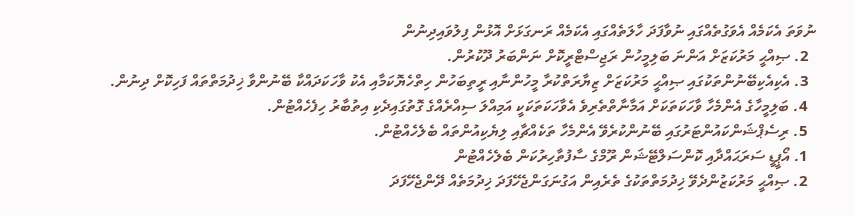ނުވަތަ އެކަމެއް އެވަގުތެއްގައި ނުވާފަދަ ހާލަތެއްގައި އެކަމެއް ރަނގަޅަށް އޮޅުން ފިލުވައިދިނުން
  2. ޞިއްޙީ މަރުކަޒަށް އަންނަ ބަލިމީހުން ރަޖިސްޓްރީކޮށް ނަންބަރު ދޫކުރުން.
  3. އެކިއެކިބޭނުންތަކުގައި ޞިއްޙީ މަރުކަޒަށް ޒިޔާރަތްކުރާ މީހުންނާއި ރީތިބަހުން ހިތްހެޔޮކަމާއި އެކު ވާހަކަދައްކާ ބޭނުންވާ ޚިދުމަތްތައް ފަހިކޮށް ދިނުން.
  4. ބަލިމީހާގެ އެންމެހާ ވާހަކަތަކަށް އަމާނާތްތެރިވެ އެވާހަކަތަކަކީ އަމިއްލަ ސިއްރެއްގެ ގޮތުގައިދެކި އިތުބާރު ހިފެހެއްޓުން.
  5. ރިސެޕްޝަންކައުންޓަރުގައި ބޭނުންކުރެވޭ އެންމެހާ ތަކެއްޗާއި ލިޔެކިއުންތައް ބެލެހެއްޓުން.
  1. އޯޕީޑީ ސަރަޙައްދާއި ކޮންސަލްޓޭޝަން ރޫމްގެ ސާފުތާހިރުކަން ބެލެހެއްޓުން
  2. ޞިއްޙީ މަރުކަޒުންދެވޭ ޚިދުމަތްތަކުގެ ތެރެއިން އަގުނަގަންޖެހޭފަދަ ޚިދުމަތެއް ދޭންޖެހޭފަދަ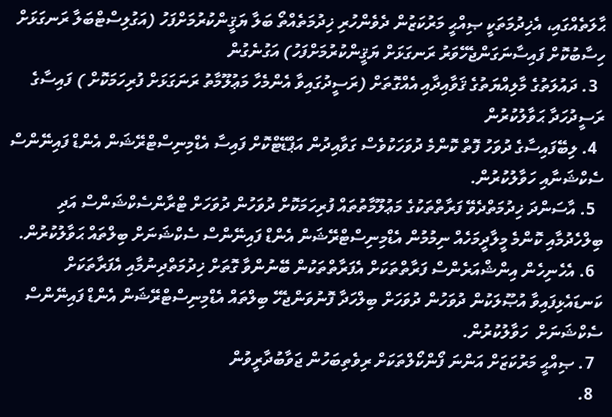ޙާލަތެއްގައި، އެޚިދުމަތަކީ ޞިއްޙީ މަރުކަޒުން ދެވެންހުރި ޚިދުމަތެއްތޯ ބަލާ ޔަޤީންކުރުމަށްފަހު (އަގުލިސްޓްބަލާ ރަނގަޅަށް ހިސާބުކޮށް ފައިސާނަގަންޖެހޭވަރު ރަނގަޅަށް ޔަޤީންކުރުމަށްފަހު) އަގުނެގުން
  3. ދައުލަތުގެ މާލިއްޔަތުގެ ޤަވާއިދާއި އެއްގޮތަށް (ރަސީދުގައިވާ އެންމެހާ މަޢުލޫމާތު ރަނަގަޅަށް ފުރިހަމަކޮށް ) ފައިސާގެ ރަސީދުހަދާ ޙަވާލުކުރުން
  4. ލިބޭފައިސާގެ ދުވަހު ފޮތް ކޮންމެ ދުވަހަކުވެސް ގަވާއިދުން އަޕްޑޭޓްކޮށް ފައިސާ އެޑްމިނިސްޓްރޭޝަން އެންޑް ފައިނޭންސް ސެކްޝަނާއި ހަވާލުކުރުން.
  5. އާސަންދަ ޚިދުމަތްދެވޭ ފަރާތްތަކުގެ މަޢުލޫމާތުތައް ފުރިހަމަކޮށް ދުވަހުން ދުވަހަށް ޓްރާންސެކްޝަންސް އަދި ބިލްހެދުމާއި ކޮންމެ މީލާދީމަހެއް ނިމުމުން އެޑްމިނިސްޓްރޭޝަން އެންޑް ފައިނޭންސް ސެކްޝަނަށް ބިލްތައް ޙަވާލުކުރުން.
  6. އެހެނިހެން އިންޝްއަރެންސް ފަރާތްތަކަށް އެފަރާތްތަކުން ބޭނުންވާ ގޮތަށް ޚިދުމަތްދިނުމާއި އެފަރާތަކަށް ކަނޑައެޅިފައިވާ އުޞޫލަކުން ދުވަހުން ދުވަހަށް ބިލްހަދާ ފޮނުވަންޖެހޭ ބިލްތައް އެޑްމިނިސްޓްރޭޝަން އެންޑް ފައިނޭންސް ސެކްޝަނަށް  ހަވާލުކުރުން.
  7. ޞިއްޙީ މަރުކަޒަށް އަންނަ ފޯންކޯލްތަކަށް ރިވެތިބަހުން ޖަވާބުދާރީވުން
  8.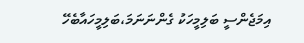އިމަޖެންސީ ބަލިމީހަކު ގެންނަނަމަ،ބަލިމީހައާބެހޭ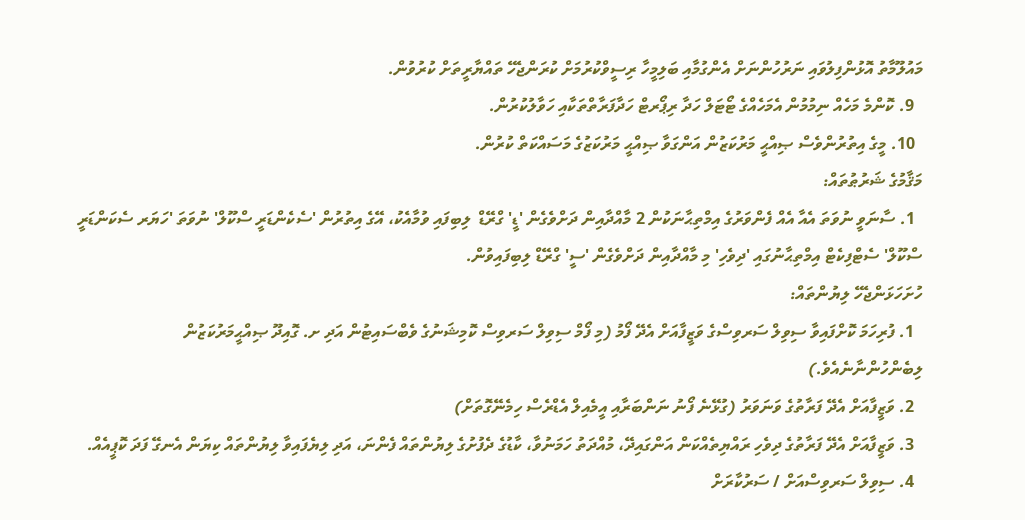މައުލޫމާތު އޮޅުންފިލުވައި ނަރުހުންނަށް އެންގުމާއި ބަލިމީހާ ރިސީވްކުރުމަށް ކުރަންޖެހޭ ތައްޔާރީތަށް ކުރުވުން.
  9. ކޮންމެ މަހެއް ނިމުމުން އެމަހެއްގެ ޓޯޓަލް ހަދާ ރިޕޯރޓް ހަދާފަރާތްތަކާއި ހަވާލުކުރުން.
  10. މީގެ އިތުރުންވެސް ޞިއްޙީ މަރުކަޒުން އަންގަވާ ޞިއްޙީ މަރުކަޒުގެ މަސައްކަތް ކުރުން.
މަޤާމުގެ ޝަރުޠުތައް:
  1. ސާނަވީ ނުވަތަ އެއާ އެއް ފެންވަރުގެ އިމްތިޙާނަކުން 2 މާއްދާއިން ދަށްވެގެން 'ޑީ' ގްރޭޑް  ލިބިފައި ވުމާއެކު، އޭގެ އިތުރުން 'ސެކެންޑަރީ ސްކޫލް' ނުވަތަ 'ހަޔަރ ސެކަންޑަރީ ސްކޫލް' ސެޓްފިކެޓް އިމްތިޙާނުގައި 'ދިވެހި' މި މާއްދާއިން ދަށްވެގެން 'ސީ' ގްރޭޑް ލިބިފައިވުން.
ހުށަހަޅަންޖެހޭ ލިޔުންތައް:
  1. ފުރިހަމަ ކޮށްފައިވާ ސިވިލް ސަރވިސްގެ ވަޒީފާއަށް އެދޭ ފޯމު (މި ފޯމް ސިވިލް ސަރވިސް ކޮމިޝަނުގެ ވެބްސައިޓުން އަދި ށ. ގޮއިދޫ ޞިއްޙީމަރުކަޒުން ލިބެންހުންނާނެއެވެ.)
  2. ވަޒީފާއަށް އެދޭ ފަރާތުގެ ވަނަވަރު (ގުޅޭނެ ފޯނު ނަންބަރާއި އީމެއިލް އެޑްރެސް ހިމެނޭގޮތަށް)
  3. ވަޒީފާއަށް އެދޭ ފަރާތުގެ ދިވެހި ރައްޔިތެއްކަން އަންގައިދޭ، މުއްދަތު ހަމަނުވާ، ކާޑުގެ ދެފުށުގެ ލިޔުންތައް ފެންނަ، އަދި ލިޔެފައިވާ ލިޔުންތައް ކިޔަން އެނގޭ ފަދަ ކޮޕީއެއް.
  4. ސިވިލް ސަރވިސްއަށް / ސަރުކާރަށް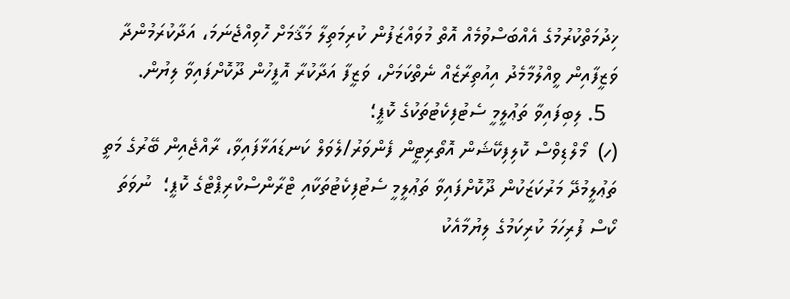ޚިދުމަތްކުރުމުގެ އެއްބަސްވުމެއް އޮތް މުވައްޒަފުން ކުރިމަތިލާ މަޤާމަށް ހޮވިއްޖެނަމަ، އަދާކުރަމުންދާ ވަޒީފާއިން ވީއްލުމާމެދު އިއުތިރާޒެއް ނެތްކަމަށް، ވަޒީފާ އަދާކުރާ އޮފީހުން ދޫކޮށްފައިވާ ލިޔުން.
  5. ލިބިފައިވާ ތަޢުލީމީ ސެޓުފިކެޓުތަކުގެ ކޮޕީ؛
(ހ)  މޯލްޑިވްސް ކޮލިފިކޭޝަން އޮތޯރިޓީން ފެންވަރު/ލެވަލް ކަނޑައަޅާފައިވާ، ރާއްޖެއިން ބޭރުގެ މަތީ ތަޢުލީމުދޭ މަރުކަޒަކުން ދޫކޮށްފައިވާ ތަޢުލީމީ ސެޓުފިކެޓުތަކާއި ޓްރާންސްކްރިޕްޓްގެ ކޮޕީ؛  ނުވަތަ ކޯސް ފުރިހަމަ ކުރިކަމުގެ ލިޔުމާއެކު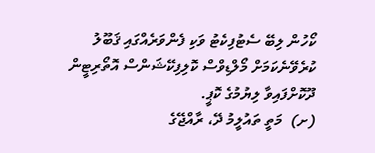ކޯހުން ލިބޭ ސެޓުފިކެޓު ވަކި ފެންވަރެއްގައި ޤަބޫލު ކުރެވޭނެކަމަށް މޯލްޑިވްސް ކޮލިފިކޭޝަންސް އޮތޯރިޓީން ދޫކޮށްފައިވާ ލިޔުމުގެ ކޮޕީ.
(ށ)  މަތީ ތައުލީމު ދޭ، ރާއްޖޭގެ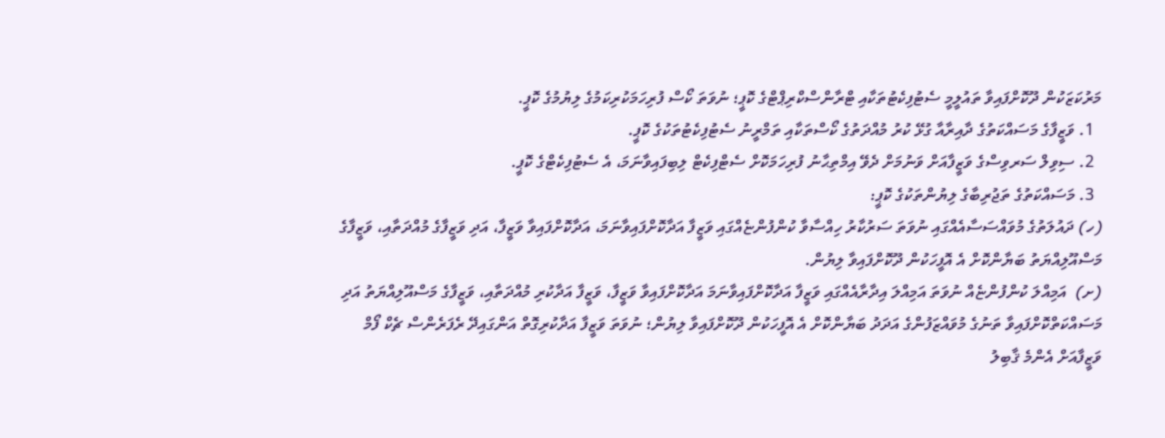މަރުކަޒަކުން ދޫކޮށްފައިވާ ތައުލީމީ ސެޓުފިކެޓުތަކާއި ޓްރާންސްކްރިޕްޓްގެ ކޮޕީ؛ ނުވަތަ ކޯސް ފުރިހަމަކުރިކަމުގެ ލިޔުމުގެ ކޮޕީ.
  1. ވަޒީފާގެ މަސައްކަތުގެ ދާއިރާއާ ގުޅޭ ކުރު މުއްދަތުގެ ކޯސްތަކާއި ތަމްރީނު ސެޓުފިކެޓުތަކުގެ ކޮޕީ.
  2. ސިވިލް ސަރވިސްގެ ވަޒީފާއަށް ވަނުމަށް ދެވޭ އިމްތިޙާނު ފުރިހަމަކޮށް ސެޓްފިކެޓް ލިބިފައިވާނަމަ، އެ ސެޓުފިކެޓްގެ ކޮޕީ.
  3. މަސައްކަތުގެ ތަޖުރިބާގެ ލިޔުންތަކުގެ ކޮޕީ:
(ހ) ދައުލަތުގެ މުވައްސަސާއެއްގައި ނުވަތަ ސަރުކާރު ހިއްސާވާ ކުންފުންޏެއްގައި ވަޒީފާ އަދާކޮށްފައިވާނަމަ، އަދާކޮށްފައިވާ ވަޒީފާ، އަދި ވަޒީފާގެ މުއްދަތާއި، ވަޒީފާގެ މަސްއޫލިއްޔަތު ބަޔާންކޮށް އެ އޮފީހަކުން ދޫކޮށްފައިވާ ލިޔުން.
(ށ)  އަމިއްލަ ކުންފުންޏެއް ނުވަތަ އަމިއްލަ އިދާރާއެއްގައި ވަޒީފާ އަދާކޮށްފައިވާނަމަ އަދާކޮށްފައިވާ ވަޒީފާ، ވަޒީފާ އަދާކުރި މުއްދަތާއި، ވަޒީފާގެ މަސްއޫލިއްޔަތު އަދި މަސައްކަތްކޮށްފައިވާ ތަނުގެ މުވައްޒަފުންގެ އަދަދު ބަޔާންކޮށް އެ އޮފީހަކުން ދޫކޮށްފައިވާ ލިޔުން؛ ނުވަތަ ވަޒީފާ އަދާކުރިގޮތް އަންގައިދޭ ރެފަރެންސް ޗެކް ފޯމް
ވަޒީފާއަށް އެންމެ ޤާބިލު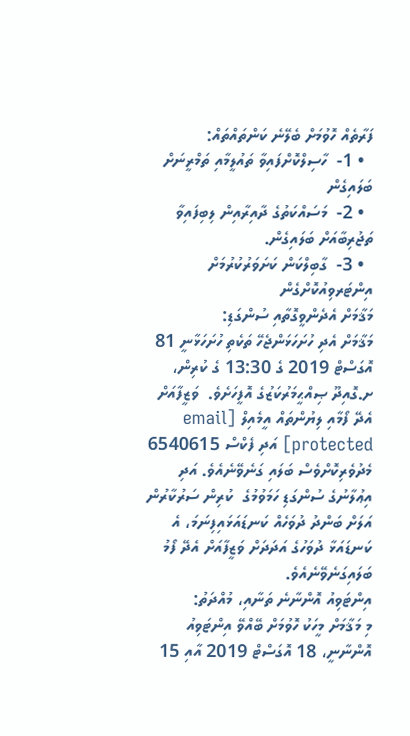ފަރާތެއް ހޮވުމަށް ބެލޭނެ ކަންތައްތައް:
  • 1-  ހާސިލްކޮށްފައިވާ ތައުލީމާއި ތަމްރީނަށް ބަލައިގެން
  • 2-  މަސައްކަތުގެ ދާއިރާއިން ލިބިފައިވާ ތަޖުރިބާއަށް ބަލައިގެން.
  • 3-  ގާބިލްކަން ކަށަވަރުކުރުމަށް އިންޓަރވިއުކޮށްގެން
މަޤާމަށް އެދެންވީގޮތާއި ސުންގަޑި:
މަޤާމަށް އެދި ހުށަހަޅަންޖެހޭ ތަކެތި ހުށަހަޅާނީ 81 އޮގަސްޓް 2019 ގެ 13:30 ގެ ކުރިން، ށ.ގޮއިދޫ ޞިއްޙީމަރުކަޒުގެ އޮފީހަށެވެ.  ވަޒީފާއަށް އެދޭ ފޯމާއި ލިޔުންތައް އީމެއިލް [email protected] އަދި ފެކްސް 6540615 މެދުވެރިކޮށްވެސް ބަލައި ގަނެވޭނެއެވެ. އަދި އިޢުލާނުގެ ސުންގަޑި ހަމަވުމުގެ  ކުރިން ސަރުކާރުން އަލަށް ބަންދު ދުވަހެއް ކަނޑައަޅައިފިނަމަ، އެ ކަނޑައަޅާ ދުވަހުގެ އަދަދަށް ވަޒީފާއަށް އެދޭ ފޯމު ބަލައިގަނެވޭނެއެވެ.
އިންޓަވިއު އޮންނާނެ ތަނާއި، މުއްދަތު:
މި މަޤާމަށް މީހަކު ހޮވުމަށް ބޭއްވޭ އިންޓަވިއު  އޮންނާނީ، 18 އޮގަސްޓް 2019 އާއި 15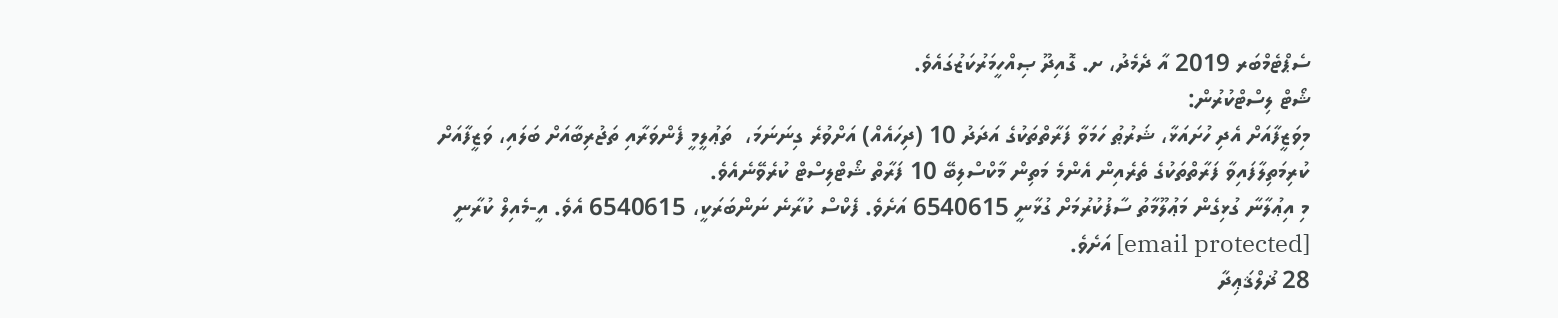ސެޕްޓެމްބަރ 2019 އާ ދެމެދު، ށ. ގޮއިދޫ ޞިއްހީމަރުކަޒުގައެވެ.
ޝޯޓް ލިސްޓްކުރުން:
މިވަޒީފާއަށް އެދި ހުށައަޅާ، ޝަރުޠު ހަމަވާ ފަރާތްތަކުގެ އަދަދު 10 (ދިހައެއް) އަށްވުރެ ގިނަނަމަ،  ތަޢުލީމީ ފެންވަރާއި ތަޖުރިބާއަށް ބަލައި، ވަޒީފާއަށް ކުރިމަތިލާފައިވާ ފަރާތްތަކުގެ ތެރެއިން އެންމެ މަތިން މާކްސްލިބޭ 10 ފަރާތް ޝޯޓްލިސްޓް ކުރެވޭނެއެވެ.
މި އިޢުލާނާ ގުޅިގެން މަޢުލޫމާތު ސާފުކުރުމަށް ގުޅާނީ 6540615 އަށެވެ. ފެކްސް ކުރާނެ ނަންބަރަކީ، 6540615 އެވެ. އީ-މެއިލް ކުރާނީ      [email protected] އަށެވެ.
28 ޛުލްޤަޢިދާ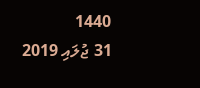1440
31 ޖުލައި 2019